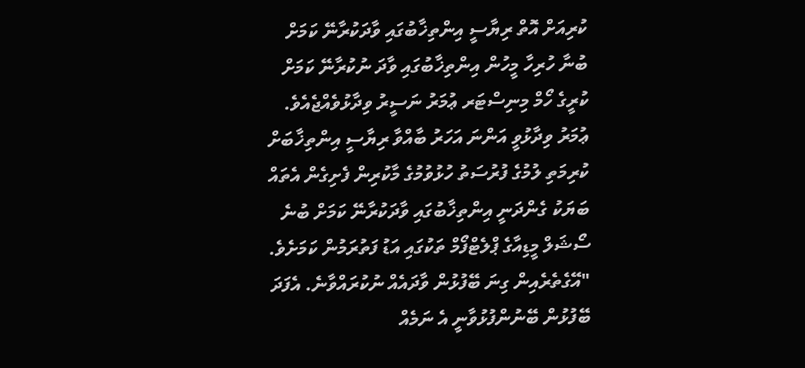ކުރިއަށް އޮތް ރިޔާސީ އިންތިޚާބުގައި ވާދަކުރާނޭ ކަމަށް ބުނާ ހުރިހާ މީހުން އިންތިޚާބުގައި ވާދަ ނުކުރާނޭ ކަމަށް ކުރީގެ ހޯމް މިނިސްޓަރ ޢުމަރު ނަސީރު ވިދާޅުވެއްޖެއެވެ.
ޢުމަރު ވިދާޅުވީ އަންނަ އަހަރު ބާއްވާ ރިޔާސީ އިންތިޚާބަށް ކުރިމަތި ލުމުގެ ފުރުސަތު ހުޅުވުމުގެ މާކުރިން ފެށިގެން އެތައް ބަޔަކު ގެންދަނީ އިންތިޚާބުގައި ވާދަކުރާނޭ ކަމަށް ބުނެ ސޯޝަލް މީޑިއާގެ ޕްލެޓްފޯމް ތަކުގައި އަޑު ފަތުރަމުން ކަމަށެވެ.
"އޭގެތެރެއިން ގިނަ ބޭފުޅުން ވާދައެއް ނުކުރައްވާނެ. އެފަދަ ބޭފުޅުން ބޭނުންފުޅުވާނީ އެ ނަމެއް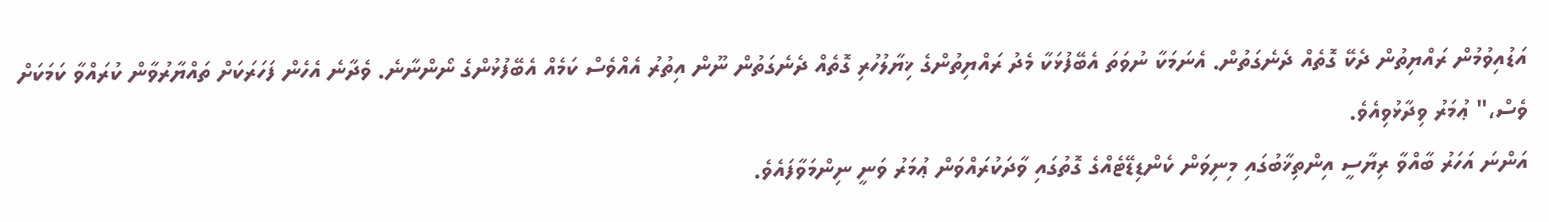އަޑުއިވުމުން ރައްޔިތުން ދެކޭ ގޮތެއް ދެނެގަތުން. އެނަމަކާ ނުވަތަ އެބޭފުޅަކާ މެދު ރައްޔިތުންގެ ޚިޔާލުހުރި ގޮތެއް ދެނެގަތުން ނޫން އިތުރު އެއްވެސް ކަމެއް އެބޭފުޅުންގެ ނޯންނާނެ. ވެދާނެ އެހެން ފަހަރަކަށް ތައްޔާރުވާން ކުރައްވާ ކަމަކަށް ވެސް،" ޢުމަރު ވިދާޅުވިއެވެ.
އަންނަ އަހަރު ބާއްވާ ރިޔާސީ އިންތިޚާބުގައި މިނިވަން ކެންޑިޑޭޓެއްގެ ގޮތުގައި ވާދަކުރައްވަން ޢުމަރު ވަނީ ނިންމަވާފައެވެ.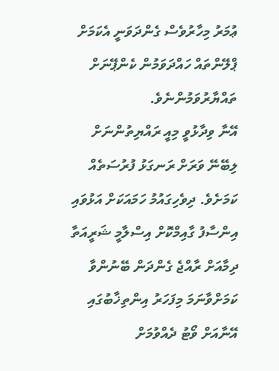ޢުމަރު މިހާރުވެސް ގެންދަވަނީ އެކަމަށް ޕްލޭންތައް ހައްދަވަމުން ކެންޕޭނަށް ތައްޔާރުވަމުންނެވެ.
އޭނާ ވިދާޅުވީ މިއީ ރައްޔިތުންނަށް ލިބޭނޭ ވަރަށް ރަނގަޅު ފުރުސަތެއް ކަމަށެވެ. ދިވެހިގައުމު ހަމައަކަށް އަޅުވައި އިންސާފު ގާއިމްކޮށް އިސްލާމީ ޝަރީއަތާ ދިމާއަށް ރާއްޖެ ގެންދަން ބޭނުންވާ ކަމަށްވާނަމަ މިފަހަރު އިންތިޚާބުގައި އޭނާއަށް ވޯޓު ދެއްވުމަށް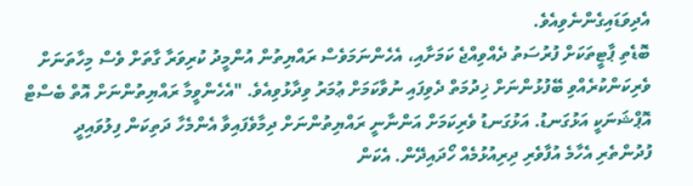އެދިވަޑައިގެންނެވިއެވެ.
ބޮޑެތި ޕާޓީތަކަށް ފުރުސަތު ދެއްވިއްޖެ ކަމަށާއި، އެހެންނަމަވެސް ރައްޔިތުން އުންމީދު ކުރިވަރާ ގާތަށް ވެސް މިހާތަނަށް ވެރިކަންކުރެއްވި ބޭފުޅުންނަށް ޚިދުމަތް ދެވިފައި ނުވާކަމަށް ޢުމަރު ވިދާޅުވިއެވެ. "އެހެންވީމާ ރައްޔިތުންނަށް އޮތް ބެސްޓް އޮޕްޝަނަކީ އަޅުގަނޑު. އަޅުގަނޑު ވެރިކަމަށް އަންނާނީ ރައްޔިތުންނަށް ދިމާވެފައިވާ އެންމެހާ ދަތިކަން ފިލުވައިދީ ފުދުންތެރި އެހާމެ އުފާވެރި ދިރިއުޅުމެއް ހޯދައިދޭން. އެކަން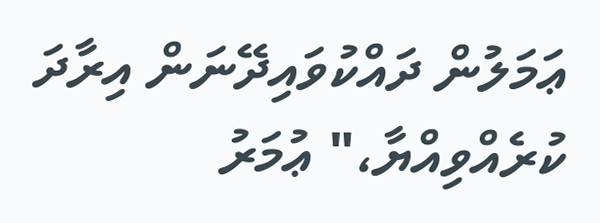ޢަމަލުން ދައްކުވައިދޭނަން އިރާދަ ކުރެއްވިއްޔާ،" ޢުމަރު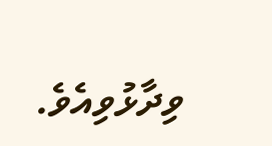ވިދާޅުވިއެވެ.